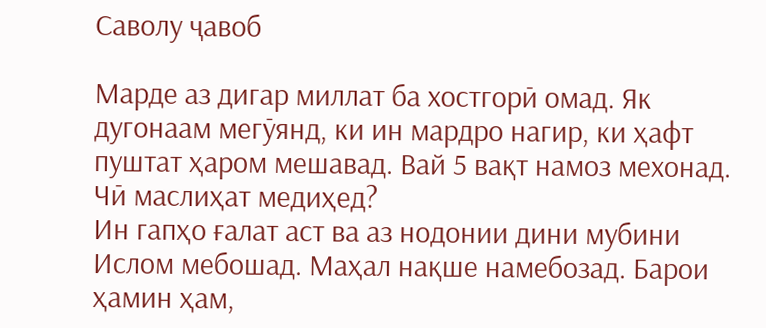Саволу ҷавоб

Марде аз дигар миллат ба хостгорӣ омад. Як дугонаам мегӯянд, ки ин мардро нагир, ки ҳафт пуштат ҳаром мешавад. Вай 5 вақт намоз мехонад. Чӣ маслиҳат медиҳед?
Ин гапҳо ғалат аст ва аз нодонии дини мубини Ислом мебошад. Маҳал нақше намебозад. Барои ҳамин ҳам,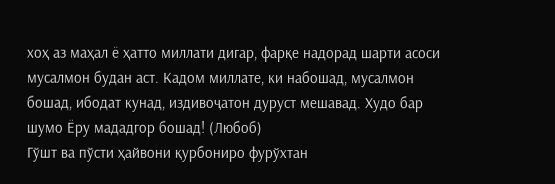хоҳ аз маҳал ё ҳатто миллати дигар, фарқе надорад шарти асоси мусалмон будан аст. Кадом миллате, ки набошад, мусалмон бошад, ибодат кунад, издивоҷатон дуруст мешавад. Худо бар шумо Ёру мададгор бошад! (Любоб)
Гўшт ва пўсти ҳайвони қурбониро фурўхтан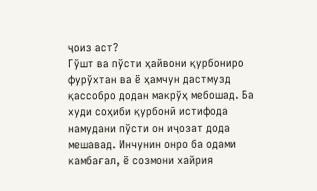ҷоиз аст?
Гўшт ва пўсти ҳайвони қурбониро фурўхтан ва ё ҳамчун дастмузд қассобро додан макрўҳ мебошад. Ба худи соҳиби қурбонӣ истифода намудани пўсти он иҷозат дода мешавад. Инчунин онро ба одами камбағал, ё созмони хайрия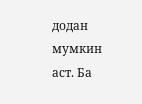додан мумкин аст. Ба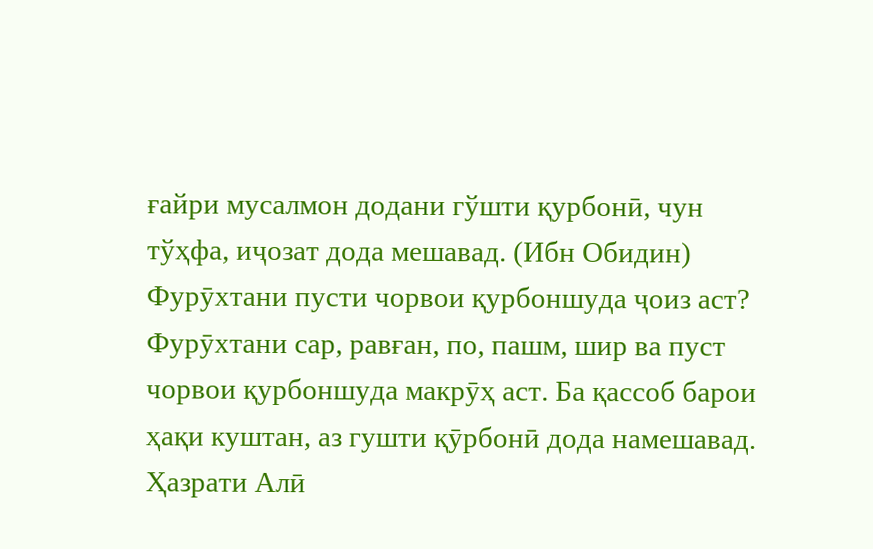ғайри мусалмон додани гўшти қурбонӣ, чун тўҳфа, иҷозат дода мешавад. (Ибн Обидин)
Фурӯхтани пусти чорвои қурбоншуда ҷоиз аст?
Фурӯхтани сар, равған, по, пашм, шир ва пуст чорвои қурбоншуда макрӯҳ аст. Ба қассоб барои ҳақи куштан, аз гушти қӯрбонӣ дода намешавад. Ҳазрати Алӣ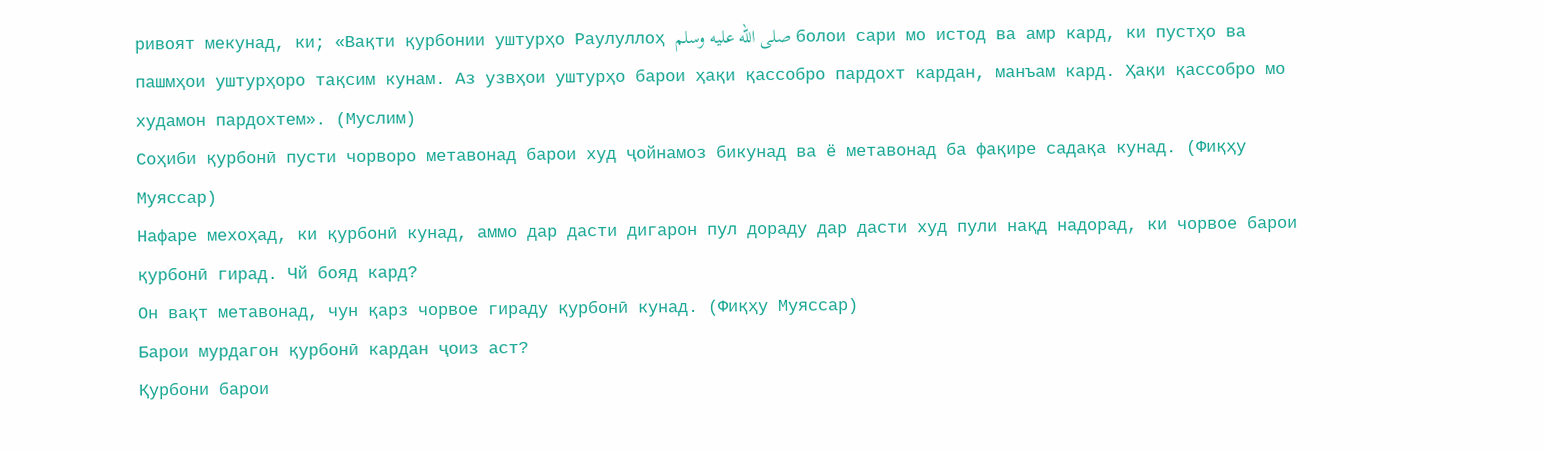ривоят мекунад, ки; «Вақти қурбонии уштурҳо Раулуллоҳ صلى الله عليه وسلم болои сари мо истод ва амр кард, ки пустҳо ва пашмҳои уштурҳоро тақсим кунам. Аз узвҳои уштурҳо барои ҳақи қассобро пардохт кардан, манъам кард. Ҳақи қассобро мо худамон пардохтем». (Муслим)
Соҳиби қурбонӣ пусти чорворо метавонад барои худ ҷойнамоз бикунад ва ё метавонад ба фақире садақа кунад. (Фиқҳу Муяссар)
Нафаре мехоҳад, ки қурбонӣ кунад, аммо дар дасти дигарон пул дораду дар дасти худ пули нақд надорад, ки чорвое барои қурбонӣ гирад. Чй бояд кард?
Он вақт метавонад, чун қарз чорвое гираду қурбонӣ кунад. (Фиқҳу Муяссар)
Барои мурдагон қурбонӣ кардан ҷоиз аст?
Қурбони барои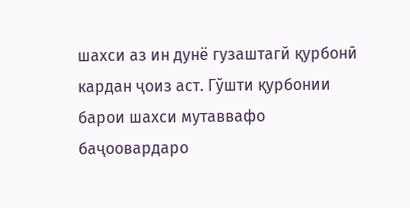шахси аз ин дунё гузаштагй қурбонӣ кардан ҷоиз аст. Гўшти қурбонии барои шахси мутаввафо баҷоовардаро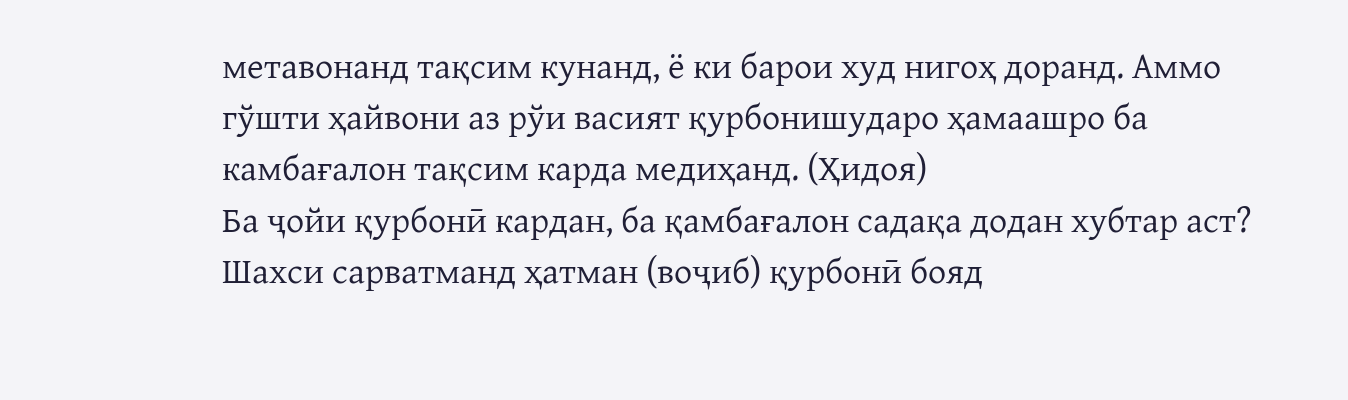метавонанд тақсим кунанд, ё ки барои худ нигоҳ доранд. Аммо гўшти ҳайвони аз рўи васият қурбонишударо ҳамаашро ба камбағалон тақсим карда медиҳанд. (Ҳидоя)
Ба ҷойи қурбонӣ кардан, ба қамбағалон садақа додан хубтар аст?
Шахси сарватманд ҳатман (воҷиб) қурбонӣ бояд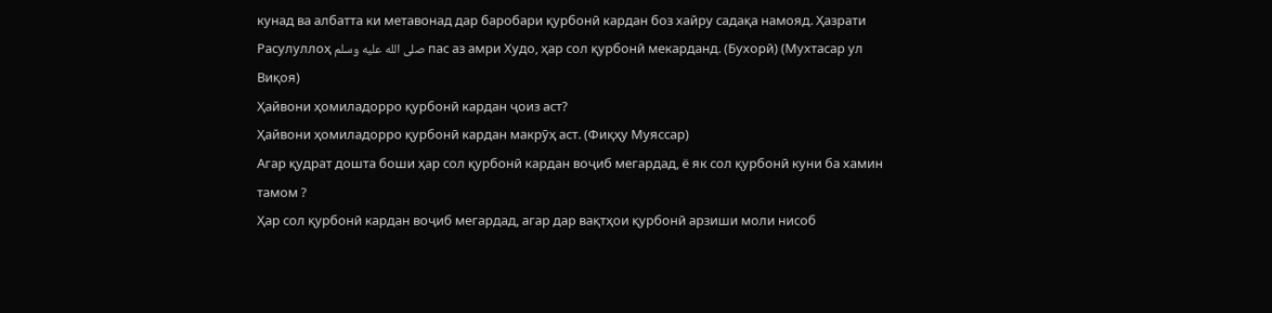кунад ва албатта ки метавонад дар баробари қурбонӣ кардан боз хайру садақа намояд. Ҳазрати Расулуллоҳ صلى الله عليه وسلم пас аз амри Худо, ҳар сол қурбонӣ мекарданд. (Бухорӣ) (Мухтасар ул Виқоя)
Ҳайвони ҳомиладорро қурбонӣ кардан ҷоиз аст?
Ҳайвони ҳомиладорро қурбонӣ кардан макрӯҳ аст. (Фиқҳу Муяссар)
Агар қудрат дошта боши ҳар сол қурбонӣ кардан воҷиб мегардад, ё як сол қурбонӣ куни ба хамин тамом ?
Ҳар сол қурбонӣ кардан воҷиб мегардад, агар дар вақтҳои қурбонӣ арзиши моли нисоб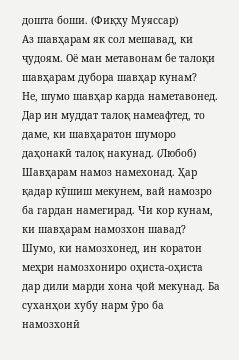дошта боши. (Фиқҳу Муяссар)
Аз шавҳарам як сол мешавад, ки ҷудоям. Оё ман метавонам бе талоқи шавҳарам дубора шавҳар кунам?
Не, шумо шавҳар карда наметавонед. Дар ин муддат талоқ намеафтед, то даме, ки шавҳаратон шуморо даҳонакӣ талоқ накунад. (Любоб)
Шавҳарам намоз намехонад. Ҳар қадар кӯшиш мекунем, вай намозро ба гардан намегирад. Чи кор кунам, ки шавҳарам намозхон шавад?
Шумо, ки намозхонед, ин коратон меҳри намозхониро оҳиста-оҳиста дар дили марди хона ҷой мекунад. Ба суханҳои хубу нарм ӯро ба намозхонӣ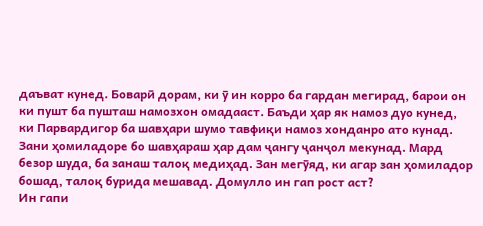даъват кунед. Боварӣ дорам, ки ӯ ин корро ба гардан мегирад, барои он ки пушт ба пушташ намозхон омадааст. Баъди ҳар як намоз дуо кунед, ки Парвардигор ба шавҳари шумо тавфиқи намоз хонданро ато кунад.
Зани ҳомиладоре бо шавҳараш ҳар дам ҷангу ҷанҷол мекунад. Мард безор шуда, ба занаш талоқ медиҳад. Зан мегӯяд, ки агар зан ҳомиладор бошад, талоқ бурида мешавад. Домулло ин гап рост аст?
Ин гапи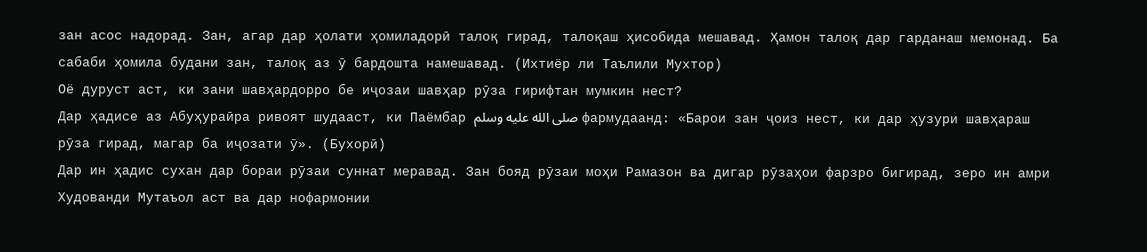зан асос надорад. Зан, агар дар ҳолати ҳомиладорӣ талоқ гирад, талоқаш ҳисобида мешавад. Ҳамон талоқ дар гарданаш мемонад. Ба сабаби ҳомила будани зан, талоқ аз ӯ бардошта намешавад. (Ихтиёр ли Таълили Мухтор)
Оё дуруст аст, ки зани шавҳардорро бе иҷозаи шавҳар рӯза гирифтан мумкин нест?
Дар ҳадисе аз Абуҳураӣра ривоят шудааст, ки Паёмбар صلى الله عليه وسلم фармудаанд: «Барои зан ҷоиз нест, ки дар ҳузури шавҳараш рӯза гирад, магар ба иҷозати ӯ». (Бухорӣ)
Дар ин ҳадис сухан дар бораи рӯзаи суннат меравад. Зан бояд рӯзаи моҳи Рамазон ва дигар рӯзаҳои фарзро бигирад, зеро ин амри Худованди Мутаъол аст ва дар нофармонии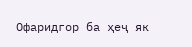Офаридгор ба ҳеҷ як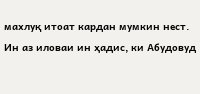махлуқ итоат кардан мумкин нест. Ин аз иловаи ин ҳадис, ки Абудовуд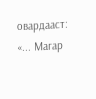овардааст: «... Магар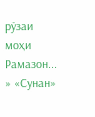рӯзаи моҳи Рамазон... » «Сунан»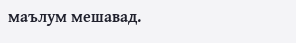маълум мешавад.